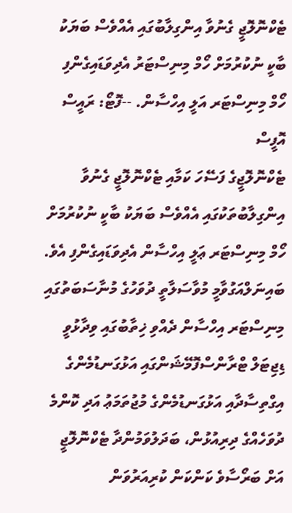ޓެކްނޮލޮޖީ ގެނުވާ އިންގިލާބުގައި އެއްވެސް ބަޔަކު ބާކީ ނުކުރުމަށް ހޯމް މިނިސްޓަރު އެދިވަޑައިގެންފި
ހޯމް މިނިސްޓަރ އަލީ އިހްސާން. --ފޮޓޯ: ރައީސް އޮފީސް
ޓެކްނޮލޮޖީގެ ފަސޭހަ ކަމާއި ޓެކްނޮލޮޖީ ގެނުވާ އިންގިލާބުތަކުގައި އެއްވެސް ބަޔަކު ބާކީ ނުކުރުމަށް ހޯމް މިނިސްޓަރ ޢަލީ އިހްސާން އެދިވަޑައިގެންފި އެވެ.
ބައިނަލްއަގުވާމީ މުވާސަލާތީ ދުވަހުގެ މުނާސަބަތުގައި މިނިސްޓަރ އިހްސާން ދެއްވި ޚިތާބުގައި ވިދާޅުވީ ޑިޖިޓަލް ޓްރާންސްފޮމޭޝަންގައި އަޅުގަނޑުމެންގެ އިގްތިސާދާއި އަޅުގަނޑުމެންގެ މުޖުތަމަޢު އަދި ކޮންމެ ދުވަހެއްގެ ދިރިއުޅުން، ބަދަލުވަމުންދާ ޓެކްނޮލޮޖީ އަށް ބަރޯސާވެ ކަންކަން ކުރިއަރުވަން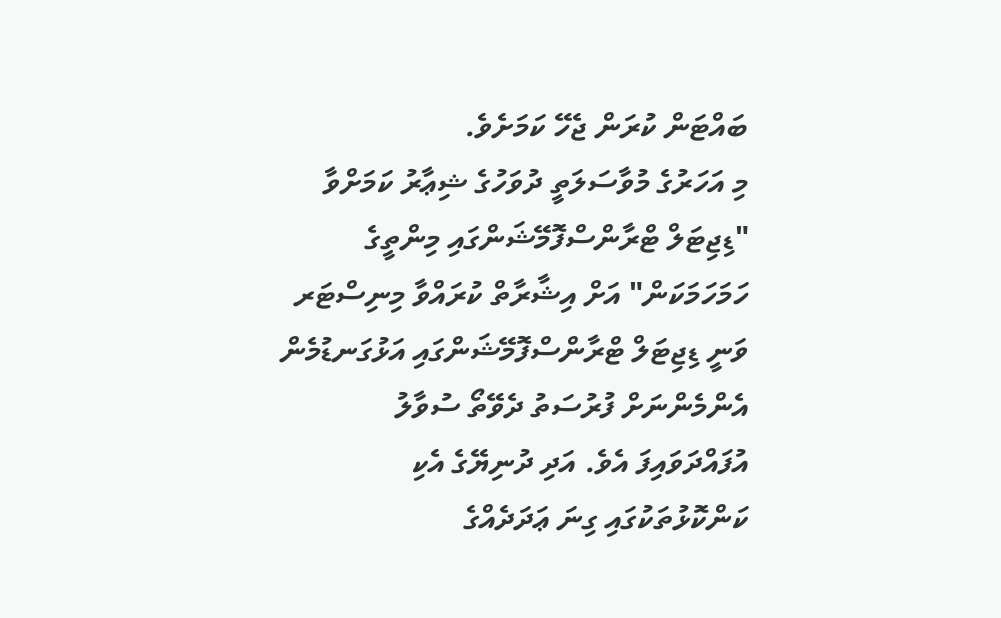ބައްޓަން ކުރަން ޖެހޭ ކަމަށެވެ.
މި އަހަރުގެ މުވާސަލަތީ ދުވަހުގެ ޝިޢާރު ކަމަށްވާ "ޑިޖިޓަލް ޓްރާންސްފޮމޭޝަންގައި މިންތީގެ ހަމަހަމަކަން" އަށް އިޝާރާތް ކުރައްވާ މިނިސްޓަރ ވަނީ ޑިޖިޓަލް ޓްރާންސްފޮމޭޝަންގައި އަޅުގަނޑުމެން އެންމެންނަށް ފުރުސަތު ދެވޭތޯ ސުވާލު އުފައްދަވައިފަ އެވެ. އަދި ދުނިޔޭގެ އެކި ކަންކޮޅުތަކުގައި ގިނަ ޢަދަދެއްގެ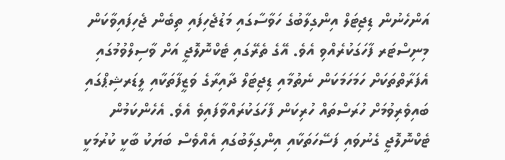އަންހެނުން ޑިޖިޓަލް އިންގިލާބުގެ ހަވާސާގައި މަޑުޖެހިފައި ތިބެން ޖެހިފައިވާކަން މިނިސްޓަރ ފާހަގަކުރެއްވި އެވެ. އޭގެ ތެރޭގައި ޓެކްނޮލޮޖީ އަށް ވާސިލްވުމުގައި އެފަރާތްތަކަށް ހަމަހަމަކަން ނެތުމާއި ޑިޖިޓަލް ދާއިރާގެ ވަޒީފާތަކާއި ލީޑަރޝިޕްގައި ބައިވެރިވުމަށް ހުރަސްތައް ހުރިކަން ފާހަގަކުރައްވާފައިވެ އެވެ. އެހެންކަމުން ޓެކްނޮލޮޖީ ގެނުވައި ފަސޭހަތަކާއި އިންގިލާބުގައި އެއްވެސް ބަޔަކު ބާކީ ކުރުމަކީ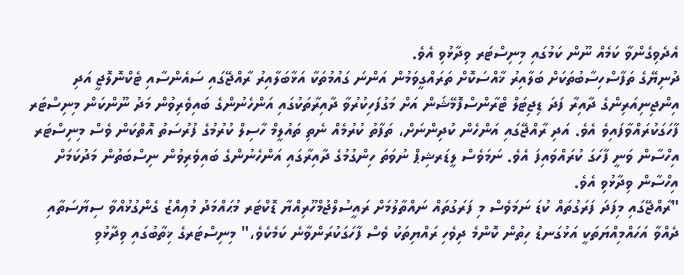އެދެވިގެންވާ ކަމެއް ނޫން ކަމުގައި މިނިސްޓަރ ވިދާޅުވި އެވެ.
ދުނިޔޭގެ ތަފާސްހިސާބުތަކަށް ބަލާއިރު ޚާއްސަކޮށް ތަރައްގީވަމުން އަންނަ ގައުމުތަކާ އަޅާބަލާއިރު ރާއްޖޭގައި ސައެންސާއި ޓެކްނޮލޮޖީ އަދި އިންޖިނިއަރިންގެ ދާއިރާ ފަދަ ޑިޖިޓަލް ޓްރާންސްފޮމޭޝަން އަށް މަގުފަހިކުރުވާ ދާއިރާތަކުގައި އަންހެނުންގެ ބައިވެރިވުން މަދު ނޫންކަން މިނިސްޓަރ ފާހަގަކުރައްވާފައިވެ އެވެ. އަދި ރާއްޖޭގައި އަންހެން ކުދިންނަށް، ތަފާތު ކުރުމެއް ނެތި ތައުލީމް ހާސިލް ކުރުމުގެ ފުރުސަތު އޮތްކަން ވެސް މިނިސްޓަރ އިހްސާން ވަނީ ފާހަގަ ކުރައްވައިފަ އެވެ. ނަމަވެސް ލީޑަރޝިޕް ނުވަތަ ހިންގުމުގެ ދާއިރާގައި އަންހެނުންގެ ބައިވެރިވުން ނިސްބަތުން މަދުކަމަށް އިހްސާން ވިދާޅުވި އެވެ.
"ރާއްޖޭގައި މިފަދަ ފަރަގުތައް ކުޑަ ނަމަވެސް މި ފަރަގުތައް ނައްތާލުމަށް ރައީސުލްޖުމްހޫރިއްޔާ ޑޮކްޓަރ މުޙައްމަދު މުޢިއްޒު ގެންގުޅުއްވާ ސިޔާސަތާއި ދެއްވާ އަހައްމިއްޔަތަކީ އަޅުގަނޑު ހިތުން ކޮންމެ ދިވެހި ރައްޔިތަކު ވެސް ފާހަގަކުރަންވާނެ ކަމެކެވެ،" މިނިސްޓަރގެ ޚިތާބުގައި ވިދާޅުވި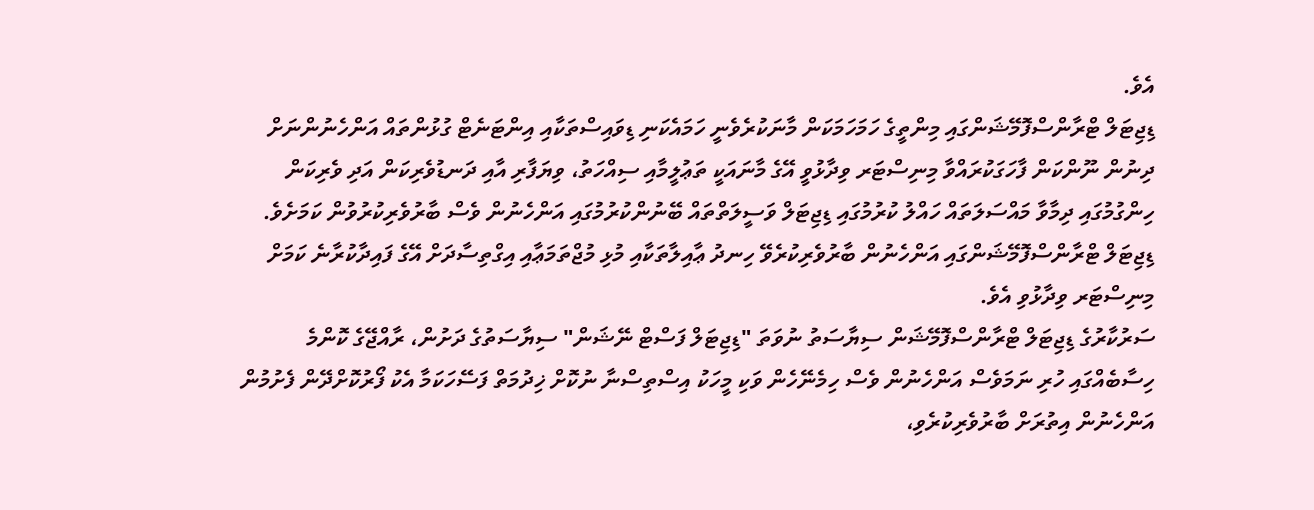އެވެ.
ޑިޖިޓަލް ޓްރާންސްފޮމޭޝަންގައި މިންތީގެ ހަމަހަމަކަން މާނަކުރެވެނީ ހަމައެކަނި ޑިވައިސްތަކާއި އިންޓަނެޓް ގުޅުންތައް އަންހެނުންނަށް ދިނުން ނޫންކަން ފާހަގަކުރައްވާ މިނިސްޓަރ ވިދާޅުވީ އޭގެ މާނައަކީ ތަޢުލީމާއި ސިއްހަތު، ވިޔަފާރި އާއި ދަނޑުވެރިކަން އަދި ވެރިކަން ހިންގުމުގައި ދިމާވާ މައްސަލަތައް ހައްލު ކުރުމުގައި ޑިޖިޓަލް ވަސީލަތްތައް ބޭނުންކުރުމުގައި އަންހެނުން ވެސް ބާރުވެރިކުރުވުން ކަމަށެވެ. ޑިޖިޓަލް ޓްރާންސްފޮމޭޝަންގައި އަންހެނުން ބާރުވެރިކުރެވޭ ހިނދު ޢާއިލާތަކާއި މުޅި މުޖްތަމަޢާއި އިގްތިސާދަށް އޭގެ ފައިދާކުރާނެ ކަމަށް މިނިސްޓަރ ވިދާޅުވި އެވެ.
ސަރުކާރުގެ ޑިޖިޓަލް ޓްރާންސްފޮމޭޝަން ސިޔާސަތު ނުވަތަ "ޑިޖިޓަލް ފަސްޓް ނޭޝަން" ސިޔާސަތުގެ ދަށުން، ރާއްޖޭގެ ކޮންމެ ހިސާބެއްގައި ހުރި ނަމަވެސް އަންހެނުން ވެސް ހިމެނޭހެން ވަކި މީހަކު އިސްތިސްނާ ނުކޮށް ޚިދުމަތް ފަސޭހަކަމާ އެކު ފޯރުކޮށްދޭން ފެށުމުން އަންހެނުން އިތުރަށް ބާރުވެރިކުރެވި،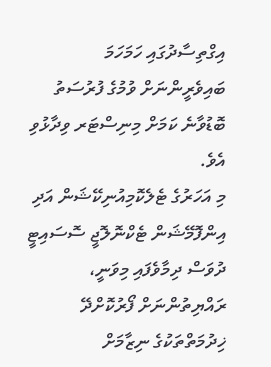އިގްތިސާދުގައި ހަމަހަމަ ބައިވެރީންނަށް ވުމުގެ ފުރުސަތު ބޮޑުވާނެ ކަމަށް މިނިސްޓަރ ވިދާޅުވި އެވެ.
މި އަހަރުގެ ޓެލެކޮމިއުނިކޭޝަން އަދި އިންފޮމޭޝަން ޓެކްނޮލޮޖީ ސޮސައިޓީ ދުވަސް ދިމާވެފައި މިވަނީ، ރައްޔިތުންނަށް ފޯރުކޮށްދޭ ޚިދުމަތްތަކުގެ ނިޒާމަށް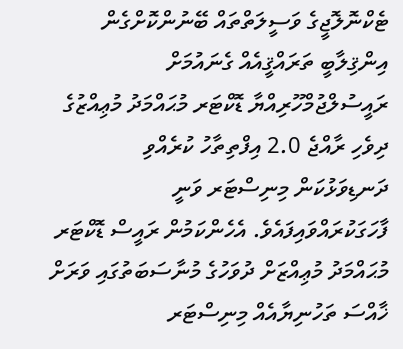ޓެކްނޮލޮޖީގެ ވަސީލަތްތައް ބޭނުންކޮށްގެން އިންޤިލާބީ ތަރައްޤީއެއް ގެނައުމަށް ރައީސުލްޖުމްހޫރިއްޔާ ޑޮކްޓަރ މުޙައްމަދު މުޢިއްޒުގެ ދިވެހި ރާއްޖެ 2.0 އިފްތިތާހު ކުރެއްވި ދަނޑިވަޅުކަން މިނިސްޓަރ ވަނީ ފާހަގަކުރައްވައިފައެވެ. އެހެންކަމުން ރައީސް ޑޮކްޓަރ މުޙައްމަދު މުޢިއްޒަށް ދުވަހުގެ މުނާސަބަތުގައި ވަރަށް ޚާއްސަ ތަހުނިޔާއެއް މިނިސްޓަރ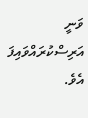ވަނީ އަރިސްކުރައްވައިފަ އެވެ.